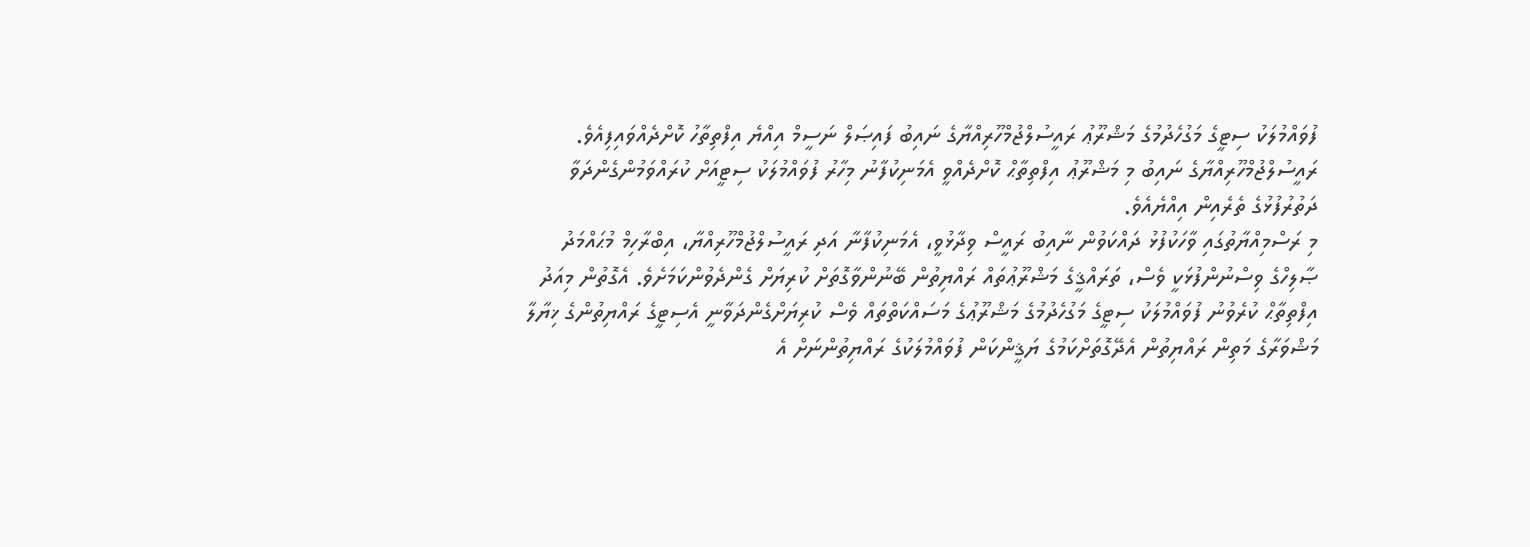ފުވައްމުލަކު ސިޓީގެ މަގުހެދުމުގެ މަޝްރޫޢު ރައީސުލްޖުމްހޫރިއްޔާގެ ނައިބު ފައިޞަލް ނަސީމް އިއްޔެ އިފްތިތާހު ކޮށްދެއްވައިފިއެވެ. ރައީސުލްޖުމްހޫރިއްޔާގެ ނައިބު މި މަޝްރޫޢު އިފްތިތާޙް ކޮށްދެއްވީ އެމަނިކުފާނު މިހާރު ފުވައްމުލަކު ސިޓީއަށް ކުރައްވަމުންގެންދަވާ ދަތުރުފުޅުގެ ތެރެއިން އިއްޔެއެވެ.
މި ރަސްމިއްޔާތުގައި ވާހަކުފުޅު ދައްކަވުން ނާއިބު ރައީސް ވިދާޅުވީ، އެމަނިކުފާނާ އަދި ރައީސުލްޖުމްހޫރިއްޔާ، އިބްރާހިމް މުޙައްމަދު ޞާލިހްގެ ވިސްނުންފުޅަކީ ވެސް، ތަރައްޤީގެ މަޝްރޫޢުތައް ރައްޔިތުން ބޭނުންވާގޮތަށް ކުރިޔަށް ގެންދެވުންކަމަށެވެ. އެގޮތުން މިއަދު އިފްތިތާޙް ކުރެވުނު ފުވައްމުލަކު ސިޓީގެ މަގުހެދުމުގެ މަޝްރޫޢުގެ މަސައްކަތްތައް ވެސް ކުރިޔަށްގެންދަވާނީ އެސިޓީގެ ރައްޔިތުންގެ ޚިޔާލާ މަޝްވަރާގެ މަތިން ރައްޔިތުން އެދޭގޮތަށްކަމުގެ ޔަޤީންކަން ފުވައްމުލަކުގެ ރައްޔިތުންނަށް އެ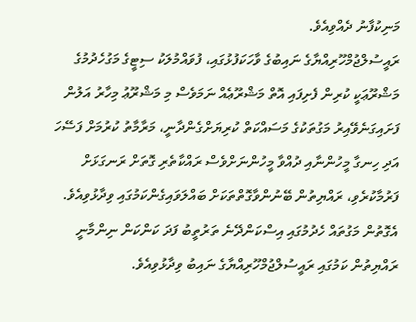މަނިކުފާނު ދެއްވިއެވެ.
ރައީސުލްޖުމްހޫރިއްޔާގެ ނައިބުގެ ވާހަކަފުޅުގައި، ފުވައްމުލަކު ސިޓީގެ މަގުހެދުމުގެ މަޝްރޫޢަކީ ކުރިން ފެށިފައި އޮތް މަޝްރޫޢެއް ނަމަވެސް މި މަޝްރޫޢު މިހާރު އަލުން ފަށައިގަނެވޭއިރު މަގުތަކުގެ މަސައްކަތް ކުރިޔަށްގެންދާނީ، މަރާމާތު ކުރުމަށް ފަސޭހަ އަދި ހިނގާ މީހުންނާއި ދުއްވާ މީހުންނަށްވެސް ރައްކާތެރި ގޮތަށް ރަނގަޅަށް ފަރުމާކުރެވި، ރައްޔިތުން ބޭނުންވާގޮތްތަކަށް ބައްލަވައިގެންކަމުގައި ވިދާޅުވިއެވެ. އެގޮތުން މަގުތައް ހެދުމުގައި އިސްކަންދޭނެ ތަރުތީބު ފަދަ ކަންކަން ނިންމާނީ ރައްޔިތުން ކަމުގައި ރައީސުލްޖުމްހޫރިއްޔާގެ ނައިބު ވިދާޅުވިއެވެ.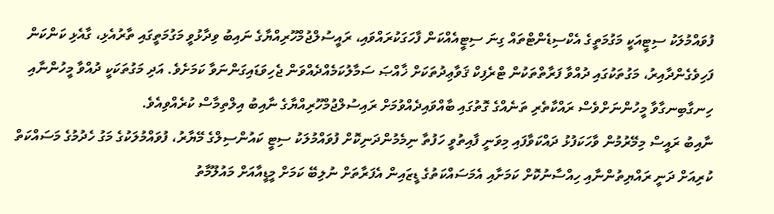ފުވައްމުލަކު ސިޓީއަކީ މަގުމަތީގެ އެކްސިޑެންޓްތައް ގިނަ ސިޓީއެއްކަން ފާހަގަކުރައްވައި، ރައީސުލްޖުމްހޫރިއްޔާގެ ނައިބު ވިދާޅުވީ މަގުމަތީގައި ތާރުއެޅި، ގާއެޅި ކަންކަން ފަހިވެގެންދާއިރު، މަގުތަކުގައި ދުއްވާ ފަރާތްތަކުން ޓްރެފިކް ޤަވާޢިދުތަކަށް ޚާއްޞަ ސަމާލުކަމެއްދެއްވަން ޖެހިވަޑައިގަންނަވާ ކަމަށެވެ. އަދި މަގުތަކަކީ ދުއްވާ މީހުންނާއި ހިނގާބިނގާވާ މީހުންނަށްވެސް ރައްކާތެރި ތަނެއްގެ ގޮތުގައި ބާއްވައިދެއްވުމަށް ރައިސުލްޖުމްހޫރިއްޔާގެ ނާއިބު އިލްތިމާސް ކުރެއްވިއެވެ.
ނާއިބު ރައީސް މިމޭރުމުން ވާހަކަފުޅު ދައްކަވާފައި މިވަނީ ފާއިތުވީ ހަފުތާ ނިމެމުންދަނިކޮށް ފުވައްމުލަކު ސިޓީ ކައުންސިލްގެ މޭޔާރު، ފުވައްމުލަކުގެ މަގު ހެދުމުގެ މަސައްކަތް ކުރިއަށް ދަނީ ރައްޔިތުންނާއި ހިއްސާނުކޮށް ކަމަށާއި އެމަސައްކަތުގެ ޑީޒައިން އެފަރާތަށް ނުލިބޭ ކަމަށް މީޑީއާއަށް މައުލޫމާތު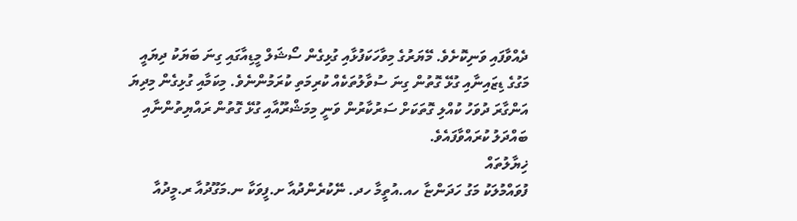ދެއްވާފައި ވަނިކޮށެވެ. މޭޔަރުގެ މިވާހަކަފުޅާއި ގުޅިގެން ސޯޝަލް މީޑިއާގައި ގިނަ ބަޔަކު ދިޔައީ މަގުގެ ޑިޒައިނާއި ގުޅޭ ގޮތުން ގިނަ ސުވާލުތަކެއް ކުރިމަތި ކުރަމުންނެވެ. މިކަމާއި ގުޅިގެން މިދިޔަ އަންގާރަ ދުވަހު ކުއްލި ގޮތަކަށް ސަރުކާރުން ވަނީ މިމަޝްރޫއާއި ގުޅޭ ގޮތުން ރައްޔިތުންނާއި ބައްދަލު ކުރައްވާފައެވެ.
ޚިޔާލުތައް
ފުވައްމުލަކު މަގު ހަދަންޏާ ހއ.އުތީމާ ހދ. ނޭކުރެންދުއާ ށ.ފީވަކާ ނ.މަގޫދުއާ ރ.މީދުއާ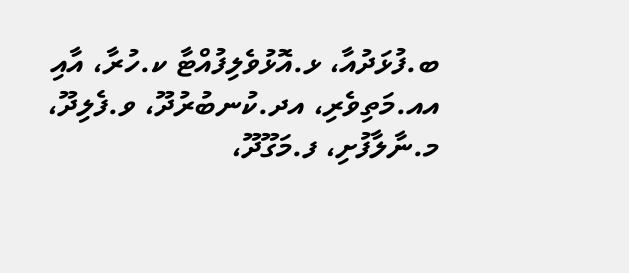ބ.ފުޅަދުއާ، ޅ.އޮޅުވެލިފުއްޓާ ކ.ހުރާ، އާއި އއ.މަތިވެރި، އދ.ކުނބުރުދޫ، ވ.ފެލިދޫ، މ.ނާލާފުށި، ފ.މަގޫދޫ،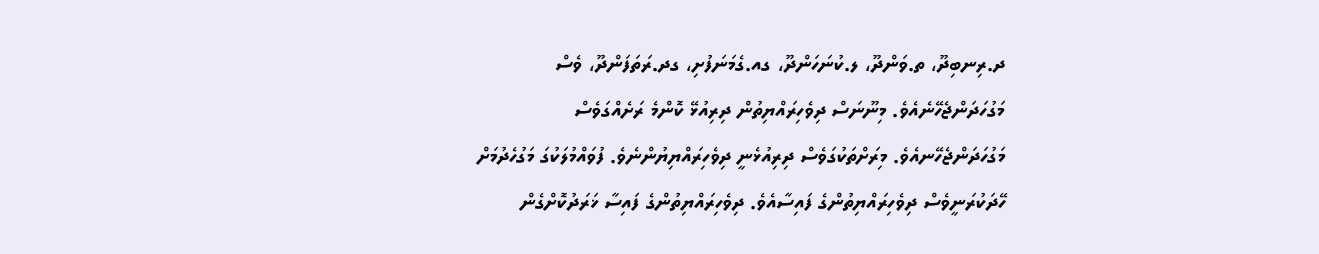ދ.ރިނބިދޫ، ތ.ވަންދޫ، ލ.ކުނަހަންދޫ، ގއ.ގެމަނަފުށި، ގދ.ރަތަފަންދޫ، ވެސް މަގުހަދަންޖެހޭނެއެވެ. މިނޫނަސް ދިވެހިރައްޔިތުން ދިރިއުޅޭ ކޮންމެ ރަށެއްގަވެސް މަގުހަދަންޖެހޭނއެވެ. މިރަށްތަކުގަވެސް ދިރިއުޅެނީ ދިވެހިރައްޔިޔުންނެވެ. ފުވައްމުލަކުގަ މަގުހެދުމަށް ހޭދަކުރަނީވެސް ދިވެހިރައްޔިތުންގެ ފައިސާއެވެ. ދިވެހިރައްޔިތުންގެ ފައިސާ ޚަރަދުކޮށްގެން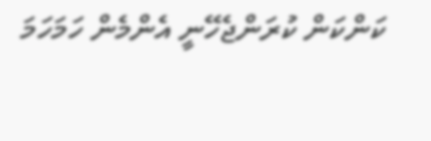ކަންކަން ކުރަންޖެހޭނީ އެންމެން ހަމަހަމަ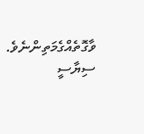ވާގޮތެއްގެމަތިންނެވެ. ސިޔާސީ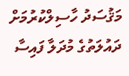މަޤުސަދު ހާސިލްކުރުމަށް ދައުލަތުގެ މުދަލާ ފައިސާ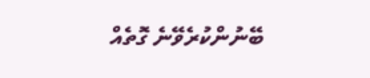ބޭނުންކުރެވޭނެ ގޮތެއް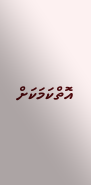އޮތްކަމަކަށް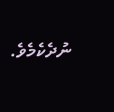ނުދެކެމެވެ.